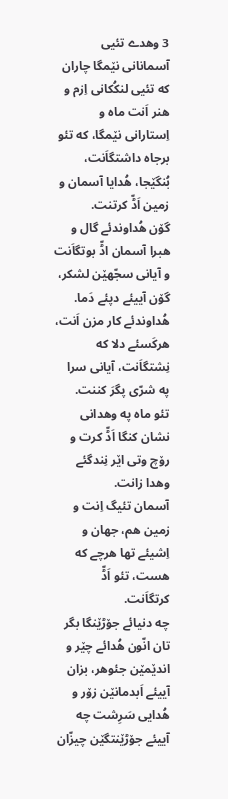3 وهدے تئیی آسمانانی نێمگا چاران که تئیی لنکُکانی اِزم و هنر اَنت ماه و اِستارانی نێمگا، که تئو برجاه داشتگاَنت،
بُنگێجا، هُدایا آسمان و زمین اَڈّ کرتنت.
گۆن هُداوندئے گال و هبرا آسمان اڈّ بوتگاَنت و آیانی سجّهێن لشکر، گۆن آییئے دپئے دَما.
هُداوندئے کار مزن اَنت، هرکَسئے دلا که نِشتگاَنت، آیانی سرا په شرّی پگرَ کننت.
تئو ماه په وهدانی نشان کنگا اَڈّ کرت و رۆچ وتی اێر نِندگئے وهدا زانت.
آسمان تئیگ اِنت و زمین هم، جهان و اِشیئے تها هرچے که هست، تئو اَڈّ کرتگاَنت.
چه دنیائے جۆڑێنگا بگر تان انّون هُدائے چێر و اندێمێن جئوهر، بزان آییئے اَبدمانێن زۆر و هُدایی سَرِشت چه آییئے جۆڑێنتگێن چیزّان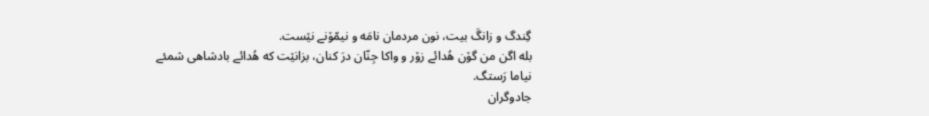گِندگ و زانگَ بیت، نون مردمان نامَه و نیمّۆنے نێست.
بله اگن من گۆن هُدائے زۆر و واکا جِنّان درَ کنان، بزانێت که هُدائے بادشاهی شمئے نیاما رَستگ.
جادوگران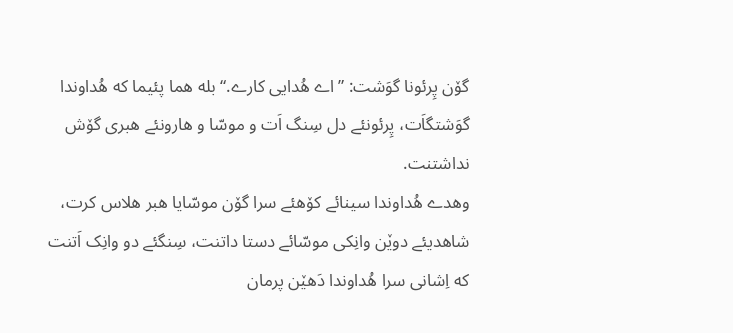گۆن پِرئونا گوَشت: ”اے هُدایی کارے.“ بله هما پئیما که هُداوندا گوَشتگاَت، پِرئونئے دل سِنگ اَت و موسّا و هارونئے هبری گۆش نداشتنت.
وهدے هُداوندا سینائے کۆهئے سرا گۆن موسّایا هبر هلاس کرت، شاهدیئے دوێن وانِکی موسّائے دستا داتنت، سِنگئے دو وانِک اَتنت که اِشانی سرا هُداوندا دَهێن پرمان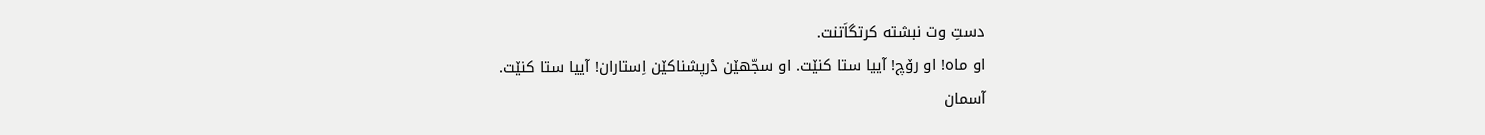دستِ وت نبشته کرتگاَتنت.
او ماه! او رۆچ! آییا ستا کنێت. او سجّهێن دْرپشناکێن اِستاران! آییا ستا کنێت.
آسمان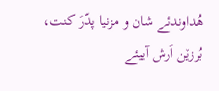هُداوندئے شان و مزنیا پدّرَ کنت، بُرزێن اَرش آییئے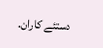دستئے کاران.